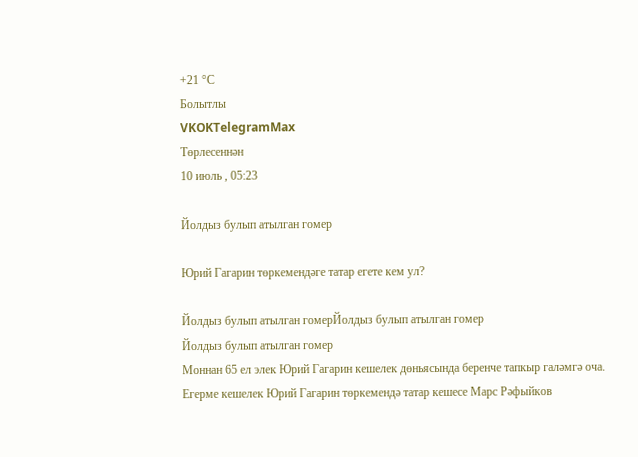+21 °С
Болытлы
VKOKTelegramMax
Төрлесеннән
10 июль , 05:23

Йолдыз булып атылган гомер

Юрий Гагарин төркемендәге татар егете кем ул?

Йолдыз булып атылган гомерЙолдыз булып атылган гомер
Йолдыз булып атылган гомер
Моннан 65 ел элек Юрий Гагарин кешелек дөньясында беренче тапкыр галәмгә оча. Егерме кешелек Юрий Гагарин төркемендә татар кешесе Марс Рәфыйков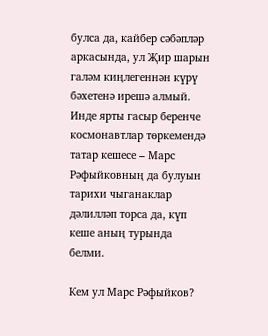булса да, кайбер сәбәпләр аркасында, ул Җир шарын галәм киңлегеннән күрү бәхетенә ирешә алмый.
Инде ярты гасыр беренче космонавтлар төркемендә татар кешесе – Марс Рәфыйковның да булуын тарихи чыганаклар дәлилләп торса да, күп кеше аның турында белми.

Кем ул Марс Рәфыйков?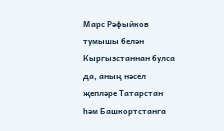Марс Рәфыйков тумышы белән Кыргызстаннан булса да, аның нәсел җепләре Татарстан һәм Башкортстанга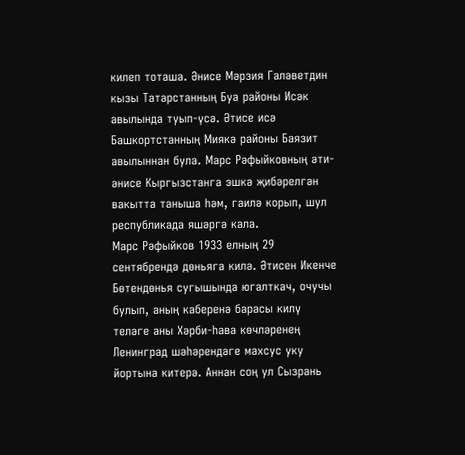килеп тоташа. Әнисе Мәрзия Галәветдин кызы Татарстанның Буа районы Исәк авылында туып-үсә. Әтисе исә Башкортстанның Миякә районы Баязит авылыннан була. Марс Рәфыйковның әти-әнисе Кыргызстанга эшкә җибәрелгән вакытта таныша һәм, гаилә корып, шул республикада яшәргә кала.
Марс Рәфыйков 1933 елның 29 сентябрендә дөньяга килә. Әтисен Икенче Бөтендөнья сугышында югалткач, очучы булып, аның каберенә барасы килү теләге аны Хәрби-һава көчләренең Ленинград шәһәрендәге махсус уку йортына китерә. Аннан соң ул Сызрань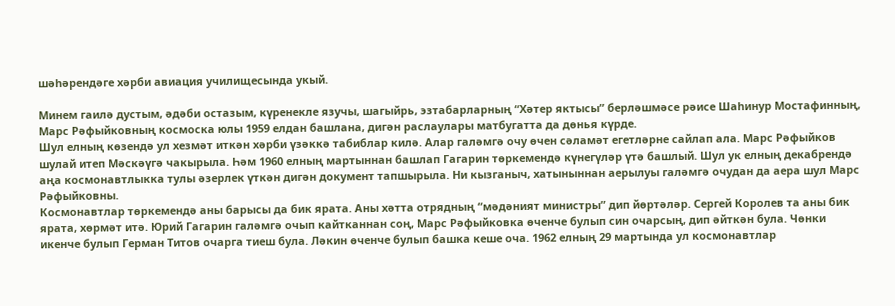шәһәрендәге хәрби авиация училищесында укый.

Минем гаилә дустым, әдәби остазым, күренекле язучы, шагыйрь, эзтабарларның “Хәтер яктысы” берләшмәсе рәисе Шаһинур Мостафинның, Марс Рәфыйковның космоска юлы 1959 елдан башлана, дигән раслаулары матбугатта да дөнья күрде.
Шул елның көзендә ул хезмәт иткән хәрби үзәккә табиблар килә. Алар галәмгә очу өчен сәламәт егетләрне сайлап ала. Марс Рәфыйков шулай итеп Мәскәүгә чакырыла. Һәм 1960 елның мартыннан башлап Гагарин төркемендә күнегүләр үтә башлый. Шул ук елның декабрендә аңа космонавтлыкка тулы әзерлек үткән дигән документ тапшырыла. Ни кызганыч, хатыныннан аерылуы галәмгә очудан да аера шул Марс Рәфыйковны.
Космонавтлар төркемендә аны барысы да бик ярата. Аны хәтта отрядның “мәдәният министры” дип йөртәләр. Сергей Королев та аны бик ярата, хөрмәт итә. Юрий Гагарин галәмгә очып кайтканнан соң, Марс Рәфыйковка өченче булып син очарсың, дип әйткән була. Чөнки икенче булып Герман Титов очарга тиеш була. Ләкин өченче булып башка кеше оча. 1962 елның 29 мартында ул космонавтлар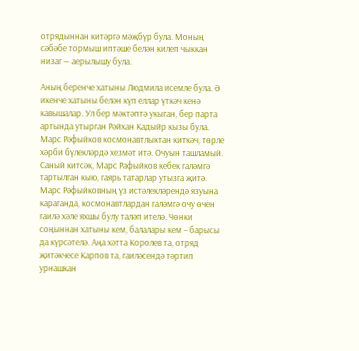отрядыннан китәргә мәҗбүр була. Моның сәбәбе тормыш иптәше белән килеп чыккан низаг — аерылышу була.

Аның беренче хатыны Людмила исемле була. Ә икенче хатыны белән күп еллар үткәч кенә кавышалар. Ул бер мәктәптә укыган, бер парта артында утырган Рәйхан Кадыйр кызы була.
Марс Рәфыйков космонавтлыктан киткәч, төрле хәрби бүлекләрдә хезмәт итә. Очуын ташламый.
Саный китсәк, Марс Рафыйков кебек галәмгә тартылган кыю, гаярь татарлар утызга җитә.
Марс Рәфыйковның үз истәлекләрендә язуына караганда, космонавтлардан галәмгә очу өчен гаилә хәле яхшы булу таләп ителә. Чөнки соңыннан хатыны кем, балалары кем – барысы да күрсәтелә. Аңа хәтта Королев та, отряд җитәкчесе Карпов та, гаиләсендә тәртип урнашкан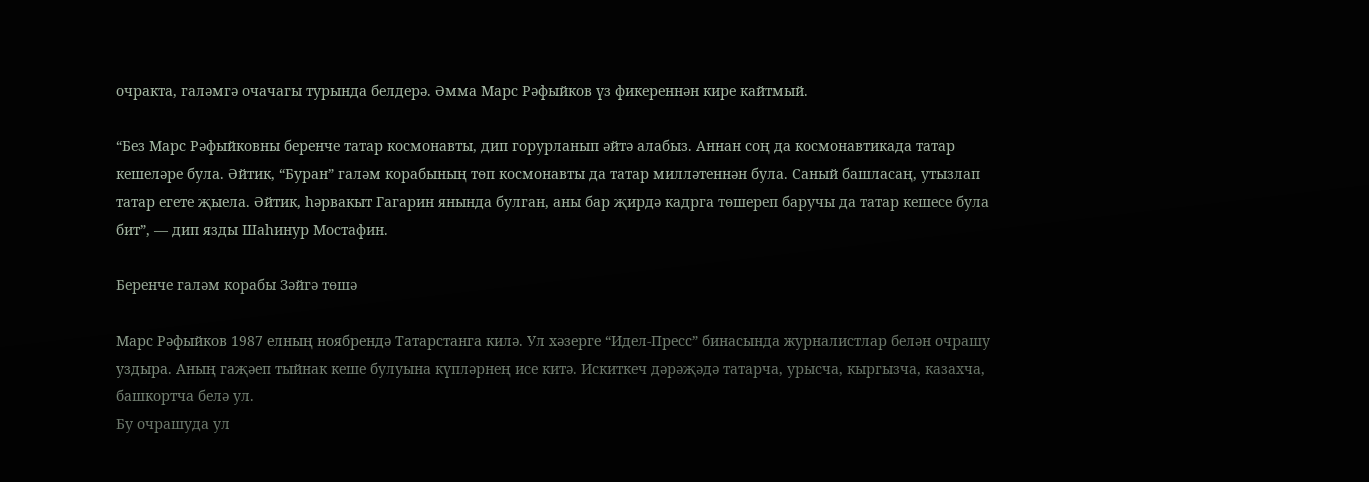очракта, галәмгә очачагы турында белдерә. Әмма Марс Рәфыйков үз фикереннән кире кайтмый.

“Без Марс Рәфыйковны беренче татар космонавты, дип горурланып әйтә алабыз. Аннан соң да космонавтикада татар кешеләре була. Әйтик, “Буран” галәм корабының төп космонавты да татар милләтеннән була. Саный башласаң, утызлап татар егете җыела. Әйтик, һәрвакыт Гагарин янында булган, аны бар җирдә кадрга төшереп баручы да татар кешесе була бит”, — дип язды Шаһинур Мостафин.

Беренче галәм корабы Зәйгә төшә

Марс Рәфыйков 1987 елның ноябрендә Татарстанга килә. Ул хәзерге “Идел-Пресс” бинасында журналистлар белән очрашу уздыра. Аның гаҗәеп тыйнак кеше булуына күпләрнең исе китә. Искиткеч дәрәҗәдә татарча, урысча, кыргызча, казахча, башкортча белә ул.
Бу очрашуда ул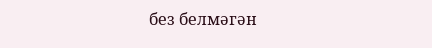без белмәгән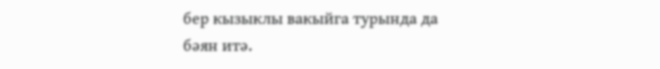бер кызыклы вакыйга турында да бәян итә.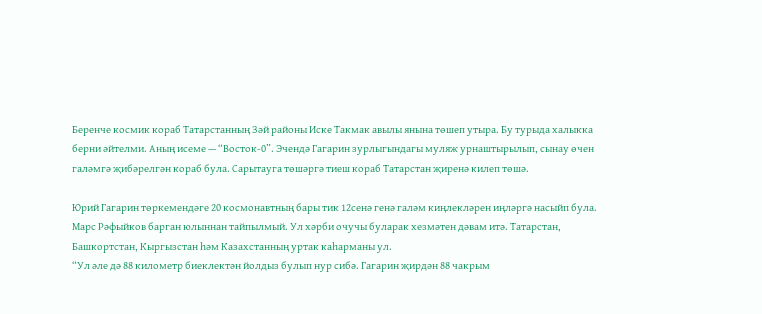Беренче космик кораб Татарстанның Зәй районы Иске Такмак авылы янына төшеп утыра. Бу турыда халыкка берни әйтелми. Аның исеме — “Восток-0”. Эчендә Гагарин зурлыгындагы муляж урнаштырылып, сынау өчен галәмгә җибәрелгән кораб була. Сарытауга төшәргә тиеш кораб Татарстан җиренә килеп төшә.

Юрий Гагарин төркемендәге 20 космонавтның бары тик 12сенә генә галәм киңлекләрен иңләргә насыйп була. Марс Рәфыйков барган юлыннан тайпылмый. Ул хәрби очучы буларак хезмәтен дәвам итә. Татарстан, Башкортстан, Кыргызстан һәм Казахстанның уртак каһарманы ул.
“Ул әле дә 88 километр биеклектән йолдыз булып нур сибә. Гагарин җирдән 88 чакрым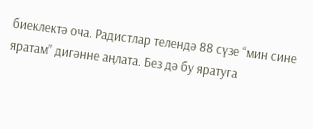биеклектә оча. Радистлар телендә 88 сүзе “мин сине яратам” дигәнне аңлата. Без дә бу яратуга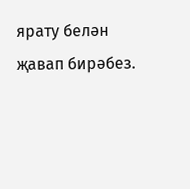ярату белән җавап бирәбез.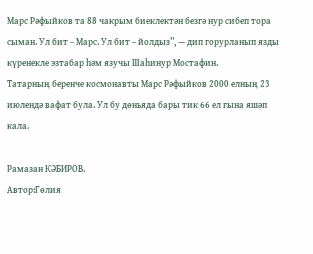Марс Рәфыйков та 88 чакрым биеклектән безгә нур сибеп тора сыман. Ул бит – Марс. Ул бит – йолдыз”, — дип горурланып язды күренекле эзтабар һәм язучы Шаһинур Мостафин.
Татарның беренче космонавты Марс Рәфыйков 2000 елның 23 июлендә вафат була. Ул бу дөньяда бары тик 66 ел гына яшәп кала.

Рамазан КӘБИРОВ.
Автор:Гөлия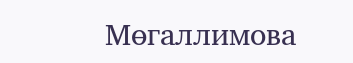Мөгаллимова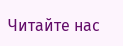Читайте нас